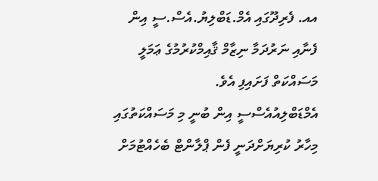އއ. ފެރިދޫގައި އެމް.ޑަބްލިޔު.އެސް.ސީ އިން ފެނާއި ނަރުދަމާ ނިޒާމް ޤާއިމްކުރުމުގެ ޢަމަލީ މަސައްކަތް ފަށައިފި އެވެ.
އެމްޑަބްލިއުއެސްސީ އިން ބުނީ މި މަސައްކަތުގައި މިހާރު ކުރިޔަށްދަނީ ފެން ޕްލާންޓް ބެހެއްޓުމަށް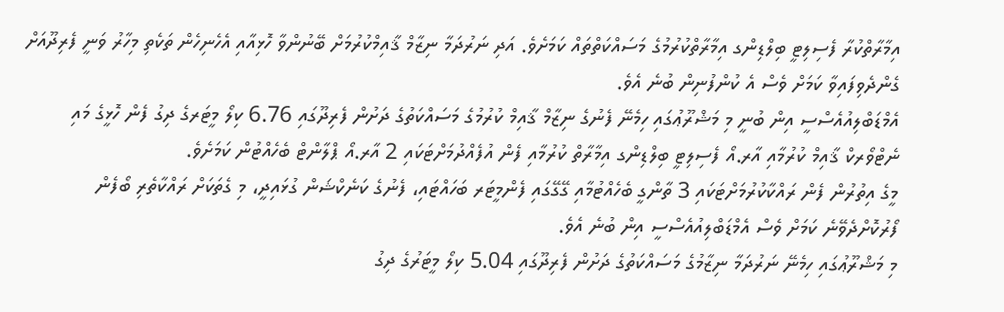އިމާރާތްކުރާ ފެސިލިޓީ ބިލްޑިންގ އިމާރާތްކުރުމުގެ މަސައްކަތްތައް ކަމަށެވެ. އަދި ނަރުދަމާ ނިޒާމް ޤާއިމްކުރުމަށް ބޭނުންވާ ހޮޅިއާއި އެހެނިހެން ތަކެތި މިހާރު ވަނީ ފެރިދޫއަށް ގެންދެވިފައިވާ ކަމަށް ވެސް އެ ކުންފުނިން ބުނެ އެވެ.
އެމްޑަބްލިއުއެސްސީ އިން ބުނީ މި މަޝްރޫޢުގައި ހިމެނޭ ފެނުގެ ނިޒާމް ޤާއިމް ކުރުމުގެ މަސައްކަތުގެ ދަށުން ފެރިދޫގައި 6.76 ކިލޯ މީޓަރގެ ދިގު ފެން ހޮޅީގެ މައި ނެޓްވޯރކް ޤާއިމް ކުރުމާއި އާރ.އޯ ފެސިލިޓީ ބިލްޑިންގ އިމާރާތް ކުރުމާއި ފެން އުފެއްދުމަށްޓަކައި 2 އާރ.އޯ ޕްލާންޓް ބެހެއްޓުން ކަމަށެވެ.
މީގެ އިތުރުން ފެން ރައްކާކުރުމަށްޓަކައި 3 ތާންގީ ބެހެއްޓުމާއި ގޭގޭގައި ފެންމީޓަރ ބަހައްޓައި، ފެނުގެ ކަނެކްޝަން ގުޅައިދީ، މި ގެތަކަށް ރައްކާތެރި ބޯފެން ފޯރުކޮށްދެވޭނެ ކަމަށް ވެސް އެމްޑަބްލިއުއެސްސީ އިން ބުނެ އެވެ.
މި މަޝްރޫޢުގައި ހިމެނޭ ނަރުދަމާ ނިޒާމުގެ މަސައްކަތުގެ ދަށުން ފެރިދޫގައި 5.04 ކިލޯ މީޓަރުގެ ދިގު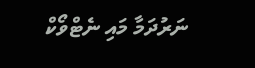ނަރުދަމާ މައި ނެޓްވޯކް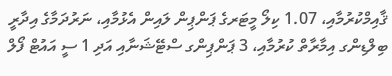ޤާއިމްކުރުމާއި، 1.07 ކިލޯ މީޓަރގެ ޕަންޕިން ލައިން އެޅުމާއި، ނަރުދަމާގެ އިދާރީ ބިލްޑިންގ އިމާރާތް ކުރުމާއި، 3 ޕަންޕިންގ ސްޓޭޝަނާއި އަދި 1 ސީ އައުޓް ފޯލް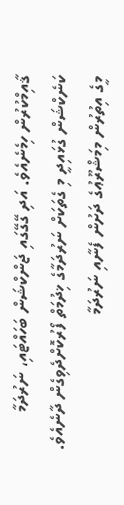ޤާއިމްކުރުން ހިމެނެއެވެ. އަދި ގޭގޭގައި ޖަންކްޝަން ބަހައްޓައި، ނަރުދަމާ ކަނެކްޝަން ގުޅައިދީ މި ގެތަކަށް ނަރުދަމާގެ ޚިދުމަތް ފޯރުކޮށްދެވިގެން ދާނެއެވެ.
މީގެ އިތުރުން މިމަޝްރޫޢުގެ ދަށުން ފެނާއި ނަރުދަމާ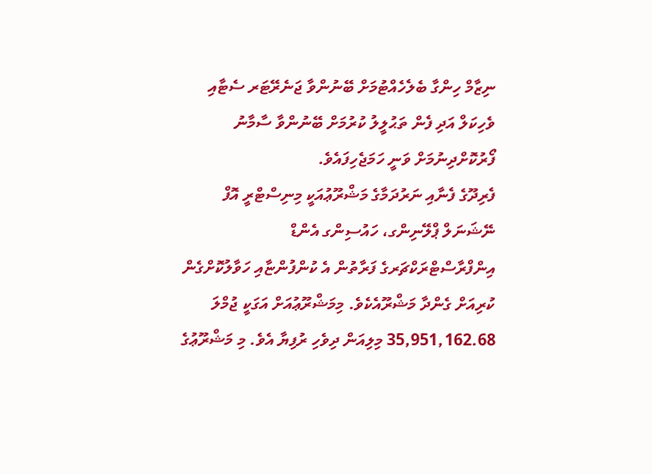ނިޒާމް ހިންގާ ބެލެހެއްޓުމަށް ބޭނުންވާ ޖަނެރޭޓަރ ސެޓާއި ވެހިކަލް އަދި ފެން ތަޙުލީލު ކުރުމަށް ބޭނުންވާ ސާމާނު ފޯރުކޮށްދިނުމަށް ވަނީ ހަމަޖެހިފައެވެ.
ފެރިދޫގެ ފެނާއި ނަރުދަމާގެ މަޝްރޫޢުއަކީ މިނިސްޓްރީ އޮފް ނޭޝަނަލް ޕްލޭނިންގ، ހައުސިންގ އެންޑް އިންފްރާސްޓްރަކްޗަރގެ ފަރާތުން އެ ކުންފުންޏާއި ހަވާލުކޮށްގެން ކުރިއަށް ގެންދާ މަޝްރޫއެކެވެ. މިމަޝްރޫޢުއަށް އަގަކީ ޖުމްލަ 35,951,162.68 މިލިއަން ދިވެހި ރުފިޔާ އެވެ. މި މަޝްރޫޢުގެ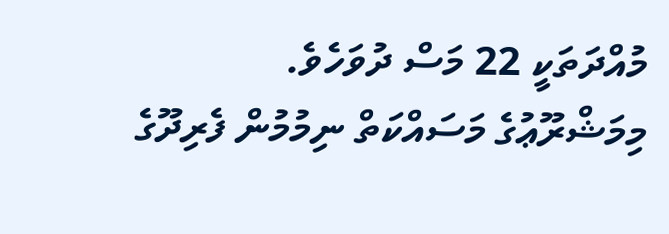މުއްދަތަކީ 22 މަސް ދުވަހެވެ.
މިމަޝްރޫޢުގެ މަސައްކަތް ނިމުމުން ފެރިދޫގެ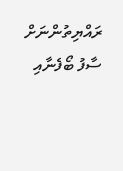ރައްޔިތުންނަށް ސާފު ބޯފެނާއި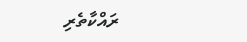ރައްކާތެރި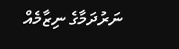ނަރުދަމާގެ ނިޒާމެއް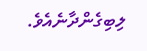ލިބިގެންދާނެއެވެ.